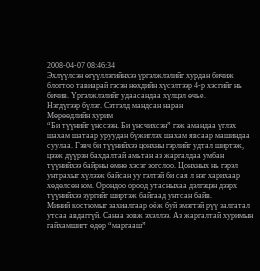2008-04-07 08:46:34
Эхлүүлсэн өгүүллэгийнхээ үргэлжлэлийг хурдан бичиж блогтоо тавиарай гэсэн нөхдийн хүсэлтээр 4-р хэсгийг нь бичив. Үргэлжлэлийг удаасандаа хүлцэл өчье.
Нэгдүгээр бүлэг. Сэтгэлд мандсан наран
Мөрөөдлийн хурим
“Би түүнийг үнссээн. Би үнсчихсэн” гэж амандаа үглэх шахам шатаар уруудан бүжиглэх шахам явсаар машиндаа суулаа. Гэвч би түүнийхээ цонхны гэрлийг удтал ширтэж, цээж дүүрэн бахдалтай амьтан аз жаргалдаа умбан түүнийхээ байрны өмнө хэсэг зогслоо. Цонхных нь гэрэл унтрахыг хүлээж байсан уу гэлтэй би сая л нэг харихаар хөдөлсөн юм. Орондоо ороод утасныхаа дэлгэцэн дээрх түүнийхээ зургийг ширтэж байгаад унтсан байв.
Миний костюмыг захиалгаар оёж буй эмэгтэй рүү залгатал утсаа авдаггүй. Санаа зовж эхэллээ. Аз жаргалтай хуримын гайхамшигт өдөр “маргааш”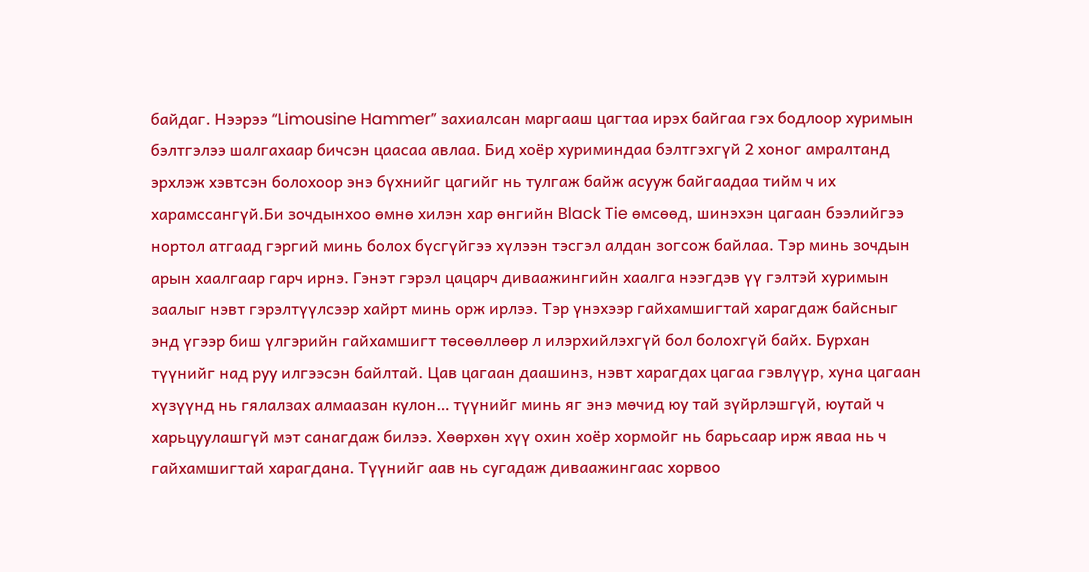байдаг. Нээрээ “Limousine Hammer” захиалсан маргааш цагтаа ирэх байгаа гэх бодлоор хуримын бэлтгэлээ шалгахаар бичсэн цаасаа авлаа. Бид хоёр хуриминдаа бэлтгэхгүй 2 хоног амралтанд эрхлэж хэвтсэн болохоор энэ бүхнийг цагийг нь тулгаж байж асууж байгаадаа тийм ч их харамссангүй.Би зочдынхоо өмнө хилэн хар өнгийн Black Tie өмсөөд, шинэхэн цагаан бээлийгээ нортол атгаад гэргий минь болох бүсгүйгээ хүлээн тэсгэл алдан зогсож байлаа. Тэр минь зочдын арын хаалгаар гарч ирнэ. Гэнэт гэрэл цацарч диваажингийн хаалга нээгдэв үү гэлтэй хуримын заалыг нэвт гэрэлтүүлсээр хайрт минь орж ирлээ. Тэр үнэхээр гайхамшигтай харагдаж байсныг энд үгээр биш үлгэрийн гайхамшигт төсөөллөөр л илэрхийлэхгүй бол болохгүй байх. Бурхан түүнийг над руу илгээсэн байлтай. Цав цагаан даашинз, нэвт харагдах цагаа гэвлүүр, хуна цагаан хүзүүнд нь гялалзах алмаазан кулон… түүнийг минь яг энэ мөчид юу тай зүйрлэшгүй, юутай ч харьцуулашгүй мэт санагдаж билээ. Хөөрхөн хүү охин хоёр хормойг нь барьсаар ирж яваа нь ч гайхамшигтай харагдана. Түүнийг аав нь сугадаж диваажингаас хорвоо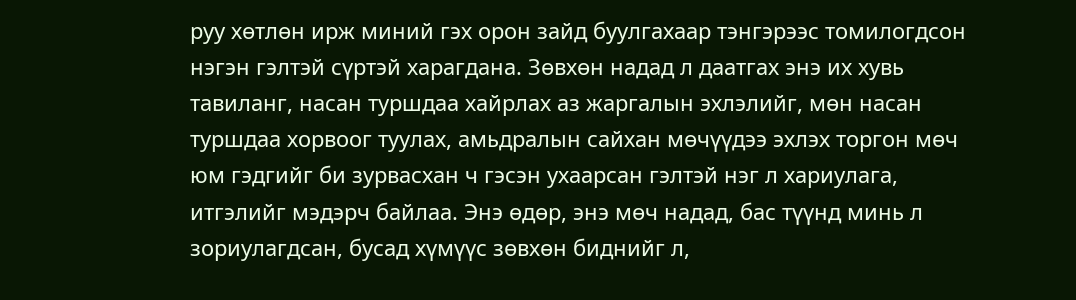руу хөтлөн ирж миний гэх орон зайд буулгахаар тэнгэрээс томилогдсон нэгэн гэлтэй сүртэй харагдана. Зөвхөн надад л даатгах энэ их хувь тавиланг, насан туршдаа хайрлах аз жаргалын эхлэлийг, мөн насан туршдаа хорвоог туулах, амьдралын сайхан мөчүүдээ эхлэх торгон мөч юм гэдгийг би зурвасхан ч гэсэн ухаарсан гэлтэй нэг л хариулага, итгэлийг мэдэрч байлаа. Энэ өдөр, энэ мөч надад, бас түүнд минь л зориулагдсан, бусад хүмүүс зөвхөн биднийг л,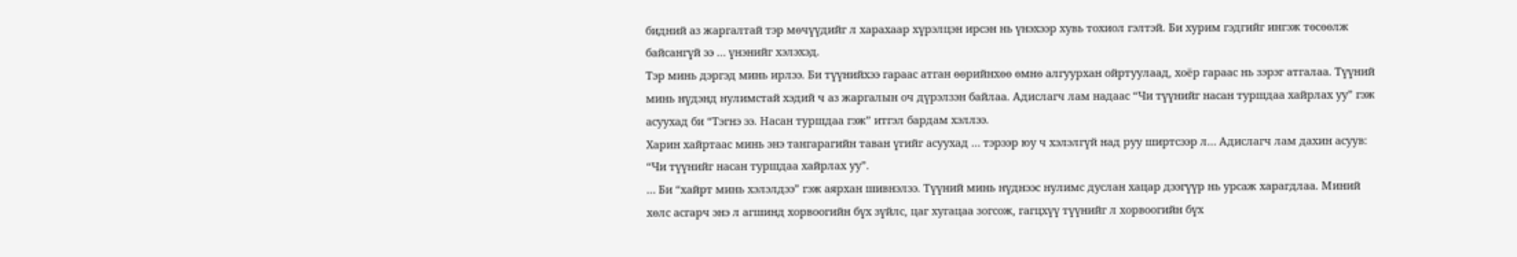бидний аз жаргалтай тэр мөчүүдийг л харахаар хүрэлцэн ирсэн нь үнэхээр хувь тохиол гэлтэй. Би хурим гэдгийг ингэж төсөөлж байсангүй ээ … үнэнийг хэлэхэд.
Тэр минь дэргэд минь ирлээ. Би түүнийхээ гараас атган өөрийнхөө өмнө алгуурхан ойртуулаад, хоёр гараас нь зэрэг атгалаа. Түүний минь нүдэнд нулимстай хэдий ч аз жаргалын оч дүрэлзэн байлаа. Адислагч лам надаас “Чи түүнийг насан туршдаа хайрлах уу” гэж асуухад би “Тэгнэ ээ. Насан туршдаа гэж” итгэл бардам хэллээ.
Харин хайртаас минь энэ тангарагийн таван үгийг асуухад … тэрээр юу ч хэлэлгүй над руу ширтсээр л… Адислагч лам дахин асуув: “Чи түүнийг насан туршдаа хайрлах уу”.
… Би “хайрт минь хэлэлдээ” гэж аярхан шивнэлээ. Түүний минь нүднээс нулимс дуслан хацар дээгүүр нь урсаж харагдлаа. Миний хөлс асгарч энэ л агшинд хорвоогийн бүх зүйлс, цаг хугацаа зогсож, гагцхүү түүнийг л хорвоогийн бүх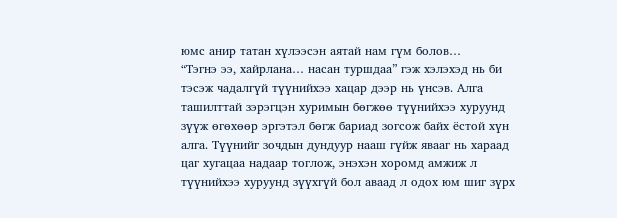юмс анир татан хүлээсэн аятай нам гүм болов…
“Тэгнэ ээ, хайрлана… насан туршдаа” гэж хэлэхэд нь би тэсэж чадалгүй түүнийхээ хацар дээр нь үнсэв. Алга ташилттай зэрэгцэн хуримын бөгжөө түүнийхээ хуруунд зүүж өгөхөөр эргэтэл бөгж бариад зогсож байх ёстой хүн алга. Түүнийг зочдын дундуур нааш гүйж явааг нь хараад цаг хугацаа надаар тоглож, энэхэн хоромд амжиж л түүнийхээ хуруунд зүүхгүй бол аваад л одох юм шиг зүрх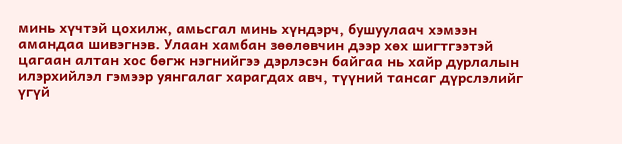минь хүчтэй цохилж, амьсгал минь хүндэрч, бушуулаач хэмээн амандаа шивэгнэв. Улаан хамбан зөөлөвчин дээр хөх шигтгээтэй цагаан алтан хос бөгж нэгнийгээ дэрлэсэн байгаа нь хайр дурлалын илэрхийлэл гэмээр уянгалаг харагдах авч, түүний тансаг дүрслэлийг үгүй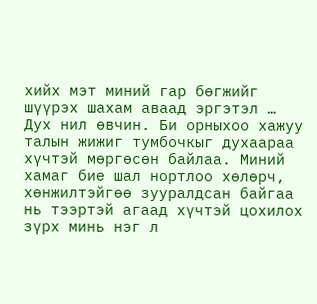хийх мэт миний гар бөгжийг шүүрэх шахам аваад эргэтэл …
Дух нил өвчин. Би орныхоо хажуу талын жижиг тумбочкыг духаараа хүчтэй мөргөсөн байлаа. Миний хамаг бие шал нортлоо хөлөрч, хөнжилтэйгөө зууралдсан байгаа нь тээртэй агаад хүчтэй цохилох зүрх минь нэг л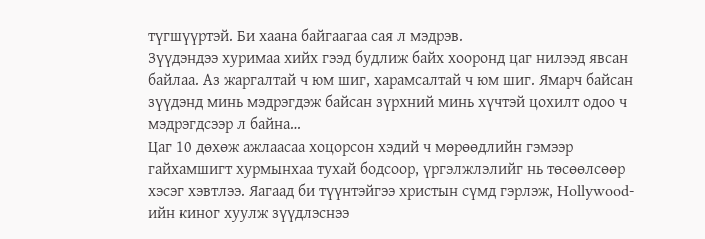түгшүүртэй. Би хаана байгаагаа сая л мэдрэв.
Зүүдэндээ хуримаа хийх гээд будлиж байх хооронд цаг нилээд явсан байлаа. Аз жаргалтай ч юм шиг, харамсалтай ч юм шиг. Ямарч байсан зүүдэнд минь мэдрэгдэж байсан зүрхний минь хүчтэй цохилт одоо ч мэдрэгдсээр л байна…
Цаг 10 дөхөж ажлаасаа хоцорсон хэдий ч мөрөөдлийн гэмээр гайхамшигт хурмынхаа тухай бодсоор, үргэлжлэлийг нь төсөөлсөөр хэсэг хэвтлээ. Яагаад би түүнтэйгээ христын сүмд гэрлэж, Hollywood-ийн киног хуулж зүүдлэснээ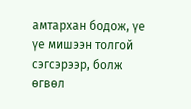амтархан бодож, үе үе мишээн толгой сэгсэрээр, болж өгвөл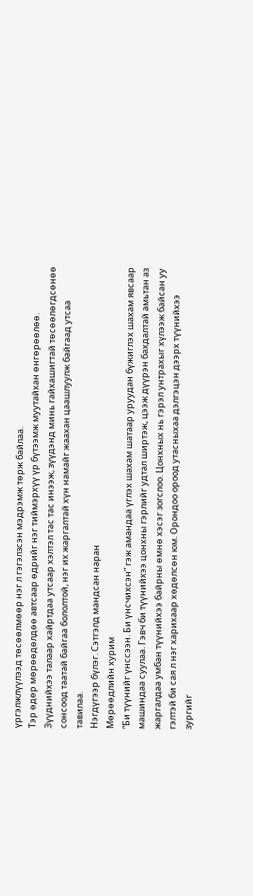үргэлжлүүлээд төсөөлмөөр нэг л гэгэлзсэн мэдрэмж төрж байлаа.
Тэр өдөр мөрөөдөлдөө автсаар өдрийг нэг тиймэрхүү үр бүтээмж муутайхан өнгөрөөлөө. Зүүднийхээ талаар хайртдаа утсаар хэлтэл тас тас инээж, зүүдэнд минь гайхашигтай төсөөлөгдсөнөө сонсоод таатай байгаа бололтой, нэг их жаргалтай хүн намайг жаахан цаашлуулж байгаад утсаа тавилаа.
Нэгдүгээр бүлэг. Сэтгэлд мандсан наран
Мөрөөдлийн хурим
“Би түүнийг үнссээн. Би үнсчихсэн” гэж амандаа үглэх шахам шатаар уруудан бүжиглэх шахам явсаар машиндаа суулаа. Гэвч би түүнийхээ цонхны гэрлийг удтал ширтэж, цээж дүүрэн бахдалтай амьтан аз жаргалдаа умбан түүнийхээ байрны өмнө хэсэг зогслоо. Цонхных нь гэрэл унтрахыг хүлээж байсан уу гэлтэй би сая л нэг харихаар хөдөлсөн юм. Орондоо ороод утасныхаа дэлгэцэн дээрх түүнийхээ зургийг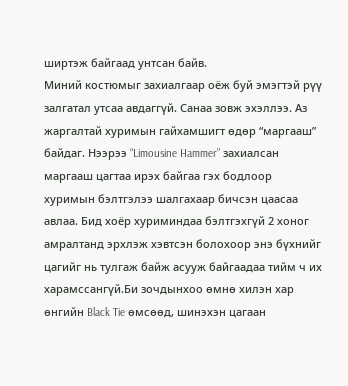ширтэж байгаад унтсан байв.
Миний костюмыг захиалгаар оёж буй эмэгтэй рүү залгатал утсаа авдаггүй. Санаа зовж эхэллээ. Аз жаргалтай хуримын гайхамшигт өдөр “маргааш” байдаг. Нээрээ “Limousine Hammer” захиалсан маргааш цагтаа ирэх байгаа гэх бодлоор хуримын бэлтгэлээ шалгахаар бичсэн цаасаа авлаа. Бид хоёр хуриминдаа бэлтгэхгүй 2 хоног амралтанд эрхлэж хэвтсэн болохоор энэ бүхнийг цагийг нь тулгаж байж асууж байгаадаа тийм ч их харамссангүй.Би зочдынхоо өмнө хилэн хар өнгийн Black Tie өмсөөд, шинэхэн цагаан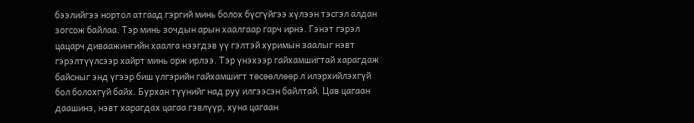бээлийгээ нортол атгаад гэргий минь болох бүсгүйгээ хүлээн тэсгэл алдан зогсож байлаа. Тэр минь зочдын арын хаалгаар гарч ирнэ. Гэнэт гэрэл цацарч диваажингийн хаалга нээгдэв үү гэлтэй хуримын заалыг нэвт гэрэлтүүлсээр хайрт минь орж ирлээ. Тэр үнэхээр гайхамшигтай харагдаж байсныг энд үгээр биш үлгэрийн гайхамшигт төсөөллөөр л илэрхийлэхгүй бол болохгүй байх. Бурхан түүнийг над руу илгээсэн байлтай. Цав цагаан даашинз, нэвт харагдах цагаа гэвлүүр, хуна цагаан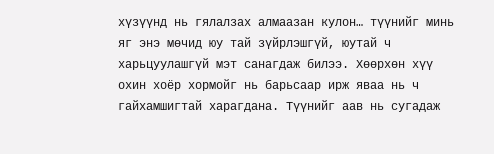хүзүүнд нь гялалзах алмаазан кулон… түүнийг минь яг энэ мөчид юу тай зүйрлэшгүй, юутай ч харьцуулашгүй мэт санагдаж билээ. Хөөрхөн хүү охин хоёр хормойг нь барьсаар ирж яваа нь ч гайхамшигтай харагдана. Түүнийг аав нь сугадаж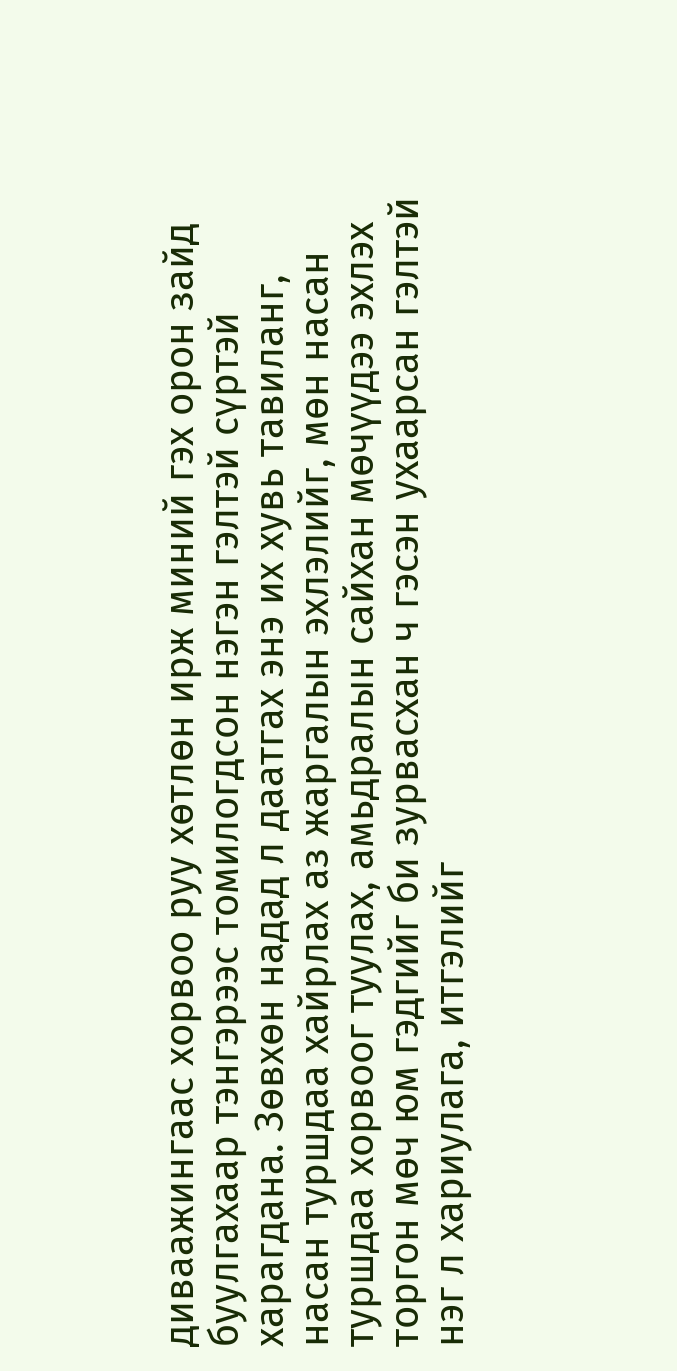диваажингаас хорвоо руу хөтлөн ирж миний гэх орон зайд буулгахаар тэнгэрээс томилогдсон нэгэн гэлтэй сүртэй харагдана. Зөвхөн надад л даатгах энэ их хувь тавиланг, насан туршдаа хайрлах аз жаргалын эхлэлийг, мөн насан туршдаа хорвоог туулах, амьдралын сайхан мөчүүдээ эхлэх торгон мөч юм гэдгийг би зурвасхан ч гэсэн ухаарсан гэлтэй нэг л хариулага, итгэлийг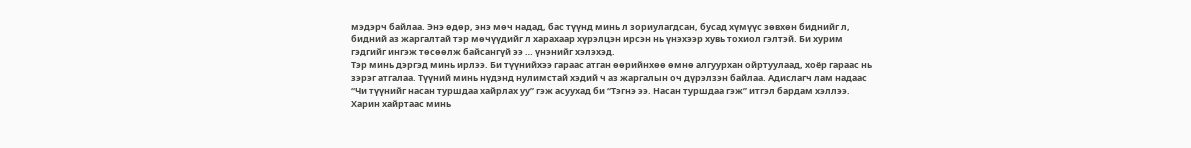мэдэрч байлаа. Энэ өдөр, энэ мөч надад, бас түүнд минь л зориулагдсан, бусад хүмүүс зөвхөн биднийг л, бидний аз жаргалтай тэр мөчүүдийг л харахаар хүрэлцэн ирсэн нь үнэхээр хувь тохиол гэлтэй. Би хурим гэдгийг ингэж төсөөлж байсангүй ээ … үнэнийг хэлэхэд.
Тэр минь дэргэд минь ирлээ. Би түүнийхээ гараас атган өөрийнхөө өмнө алгуурхан ойртуулаад, хоёр гараас нь зэрэг атгалаа. Түүний минь нүдэнд нулимстай хэдий ч аз жаргалын оч дүрэлзэн байлаа. Адислагч лам надаас “Чи түүнийг насан туршдаа хайрлах уу” гэж асуухад би “Тэгнэ ээ. Насан туршдаа гэж” итгэл бардам хэллээ.
Харин хайртаас минь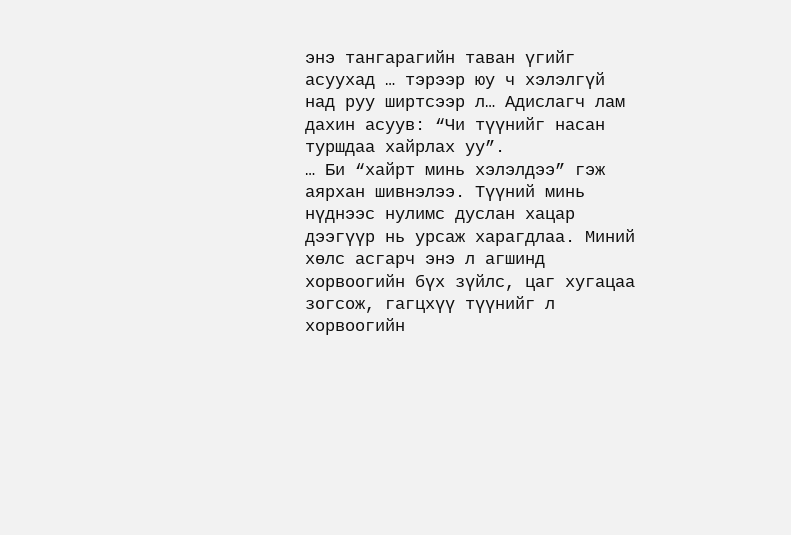энэ тангарагийн таван үгийг асуухад … тэрээр юу ч хэлэлгүй над руу ширтсээр л… Адислагч лам дахин асуув: “Чи түүнийг насан туршдаа хайрлах уу”.
… Би “хайрт минь хэлэлдээ” гэж аярхан шивнэлээ. Түүний минь нүднээс нулимс дуслан хацар дээгүүр нь урсаж харагдлаа. Миний хөлс асгарч энэ л агшинд хорвоогийн бүх зүйлс, цаг хугацаа зогсож, гагцхүү түүнийг л хорвоогийн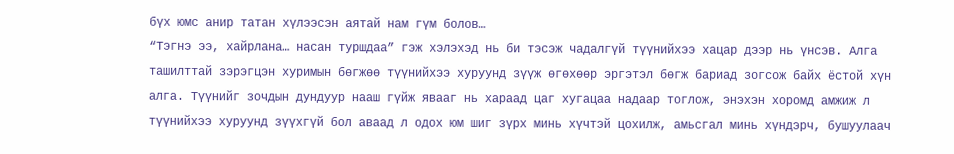бүх юмс анир татан хүлээсэн аятай нам гүм болов…
“Тэгнэ ээ, хайрлана… насан туршдаа” гэж хэлэхэд нь би тэсэж чадалгүй түүнийхээ хацар дээр нь үнсэв. Алга ташилттай зэрэгцэн хуримын бөгжөө түүнийхээ хуруунд зүүж өгөхөөр эргэтэл бөгж бариад зогсож байх ёстой хүн алга. Түүнийг зочдын дундуур нааш гүйж явааг нь хараад цаг хугацаа надаар тоглож, энэхэн хоромд амжиж л түүнийхээ хуруунд зүүхгүй бол аваад л одох юм шиг зүрх минь хүчтэй цохилж, амьсгал минь хүндэрч, бушуулаач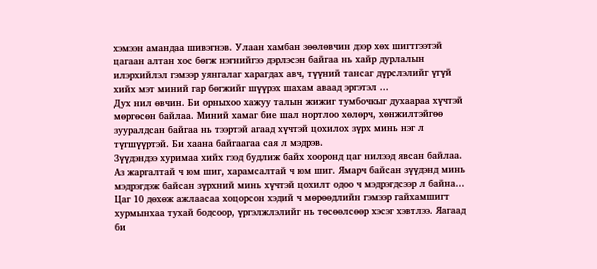хэмээн амандаа шивэгнэв. Улаан хамбан зөөлөвчин дээр хөх шигтгээтэй цагаан алтан хос бөгж нэгнийгээ дэрлэсэн байгаа нь хайр дурлалын илэрхийлэл гэмээр уянгалаг харагдах авч, түүний тансаг дүрслэлийг үгүй хийх мэт миний гар бөгжийг шүүрэх шахам аваад эргэтэл …
Дух нил өвчин. Би орныхоо хажуу талын жижиг тумбочкыг духаараа хүчтэй мөргөсөн байлаа. Миний хамаг бие шал нортлоо хөлөрч, хөнжилтэйгөө зууралдсан байгаа нь тээртэй агаад хүчтэй цохилох зүрх минь нэг л түгшүүртэй. Би хаана байгаагаа сая л мэдрэв.
Зүүдэндээ хуримаа хийх гээд будлиж байх хооронд цаг нилээд явсан байлаа. Аз жаргалтай ч юм шиг, харамсалтай ч юм шиг. Ямарч байсан зүүдэнд минь мэдрэгдэж байсан зүрхний минь хүчтэй цохилт одоо ч мэдрэгдсээр л байна…
Цаг 10 дөхөж ажлаасаа хоцорсон хэдий ч мөрөөдлийн гэмээр гайхамшигт хурмынхаа тухай бодсоор, үргэлжлэлийг нь төсөөлсөөр хэсэг хэвтлээ. Яагаад би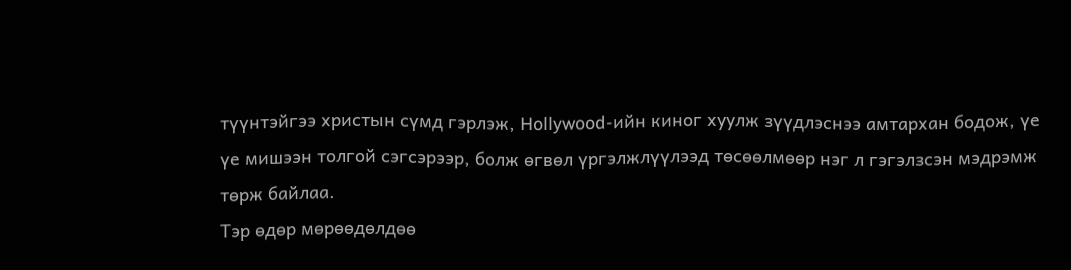түүнтэйгээ христын сүмд гэрлэж, Hollywood-ийн киног хуулж зүүдлэснээ амтархан бодож, үе үе мишээн толгой сэгсэрээр, болж өгвөл үргэлжлүүлээд төсөөлмөөр нэг л гэгэлзсэн мэдрэмж төрж байлаа.
Тэр өдөр мөрөөдөлдөө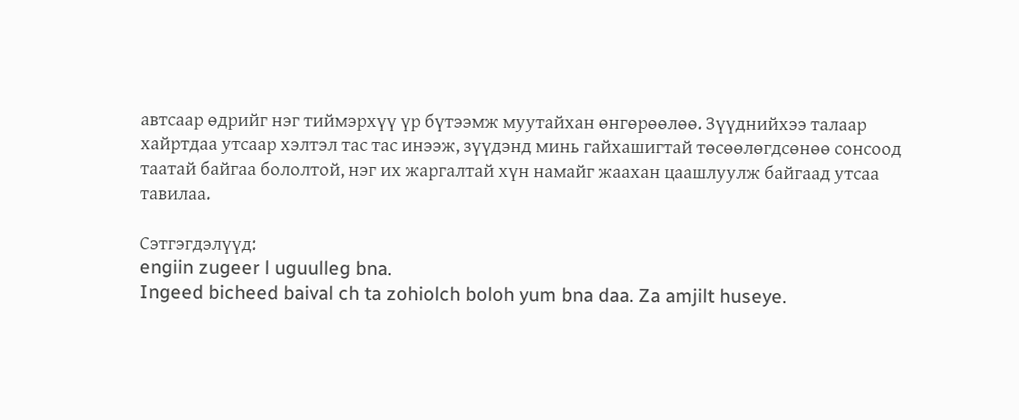автсаар өдрийг нэг тиймэрхүү үр бүтээмж муутайхан өнгөрөөлөө. Зүүднийхээ талаар хайртдаа утсаар хэлтэл тас тас инээж, зүүдэнд минь гайхашигтай төсөөлөгдсөнөө сонсоод таатай байгаа бололтой, нэг их жаргалтай хүн намайг жаахан цаашлуулж байгаад утсаа тавилаа.

Сэтгэгдэлүүд:
engiin zugeer l uguulleg bna.
Ingeed bicheed baival ch ta zohiolch boloh yum bna daa. Za amjilt huseye.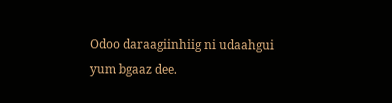Odoo daraagiinhiig ni udaahgui yum bgaaz dee.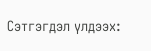Сэтгэгдэл үлдээх: